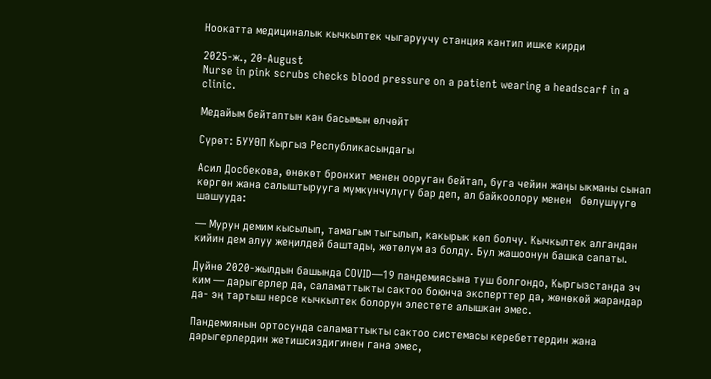Ноокатта медициналык кычкылтек чыгаруучу станция кантип ишке кирди

2025-ж., 20-August
Nurse in pink scrubs checks blood pressure on a patient wearing a headscarf in a clinic.

Медайым бейтаптын кан басымын өлчөйт

Сүрөт: БУУӨП Кыргыз Республикасындагы

Асил Досбекова, өнөкөт бронхит менен ооруган бейтап, буга чейин жаңы ыкманы сынап көргөн жана салыштырууга мүмкүнчүлүгү бар деп, ал байкоолору менен   бөлүшүүгө шашууда:

— Мурун демим кысылып, тамагым тыгылып, какырык көп болчу. Кычкылтек алгандан кийин дем алуу жеңилдей баштады, жөтөлүм аз болду. Бул жашоонун башка сапаты.

Дүйнө 2020-жылдын башында COVID—19 пандемиясына туш болгондо, Кыргызстанда эч ким — дарыгерлер да, саламаттыкты сактоо боюнча эксперттер да, жөнөкөй жарандар да- эң тартыш нерсе кычкылтек болорун элестете алышкан эмес.

Пандемиянын ортосунда саламаттыкты сактоо системасы керебеттердин жана дарыгерлердин жетишсиздигинен гана эмес,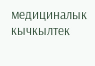медициналык кычкылтек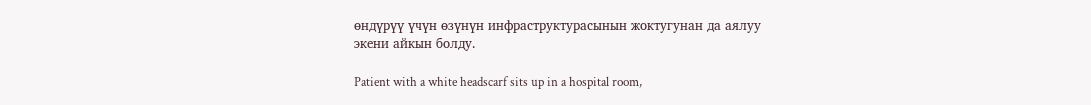өндүрүү үчүн өзүнүн инфраструктурасынын жоктугунан да аялуу экени айкын болду.

Patient with a white headscarf sits up in a hospital room,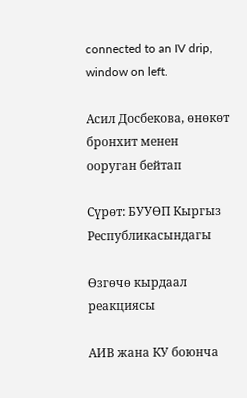connected to an IV drip, window on left.

Асил Досбекова, өнөкөт бронхит менен ооруган бейтап

Сүрөт: БУУӨП Кыргыз Республикасындагы

Өзгөчө кырдаал реакциясы

АИВ жана КУ боюнча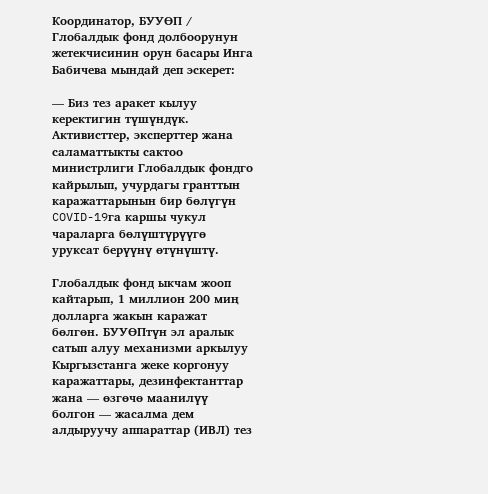Координатор, БУУӨП / Глобалдык фонд долбоорунун жетекчисинин орун басары Инга Бабичева мындай деп эскерет:

— Биз тез аракет кылуу керектигин түшүндүк. Активисттер, эксперттер жана саламаттыкты сактоо министрлиги Глобалдык фондго кайрылып, учурдагы гранттын каражаттарынын бир бөлүгүн COVID-19га каршы чукул чараларга бөлүштүрүүгө уруксат берүүнү өтүнүштү.

Глобалдык фонд ыкчам жооп кайтарып, 1 миллион 200 миң долларга жакын каражат бөлгөн. БУУӨПтүн эл аралык сатып алуу механизми аркылуу Кыргызстанга жеке коргонуу каражаттары, дезинфектанттар жана — өзгөчө маанилүү болгон — жасалма дем алдыруучу аппараттар (ИВЛ) тез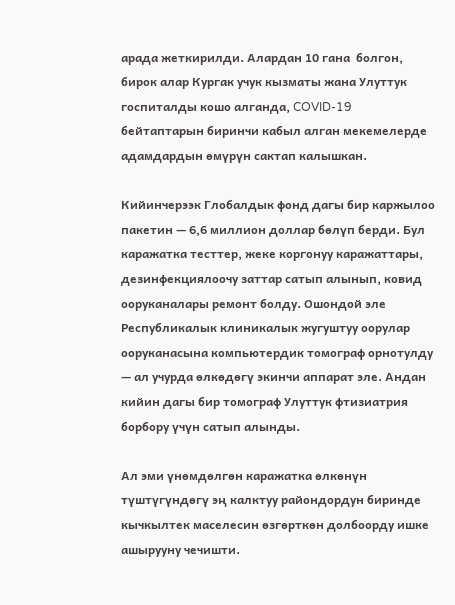арада жеткирилди. Алардан 10 гана  болгон, бирок алар Кургак учук кызматы жана Улуттук госпиталды кошо алганда, COVID-19 бейтаптарын биринчи кабыл алган мекемелерде адамдардын өмүрүн сактап калышкан.

Кийинчерээк Глобалдык фонд дагы бир каржылоо пакетин — 6,6 миллион доллар бөлүп берди. Бул каражатка тесттер, жеке коргонуу каражаттары, дезинфекциялоочу заттар сатып алынып, ковид ооруканалары ремонт болду. Ошондой эле Республикалык клиникалык жугуштуу оорулар ооруканасына компьютердик томограф орнотулду — ал учурда өлкөдөгү экинчи аппарат эле. Андан кийин дагы бир томограф Улуттук фтизиатрия борбору үчүн сатып алынды.

Ал эми үнөмдөлгөн каражатка өлкөнүн түштүгүндөгү эң калктуу райондордун биринде кычкылтек маселесин өзгөрткөн долбоорду ишке ашырууну чечишти.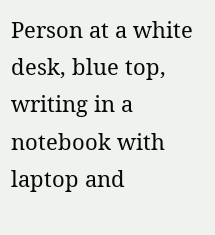Person at a white desk, blue top, writing in a notebook with laptop and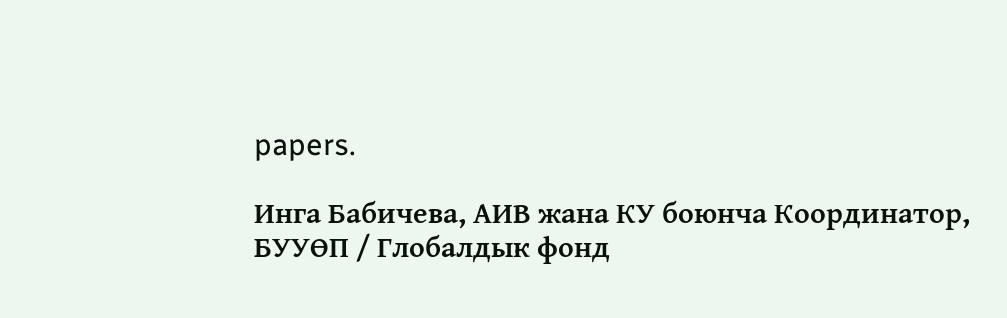papers.

Инга Бабичева, АИВ жана КУ боюнча Координатор, БУУӨП / Глобалдык фонд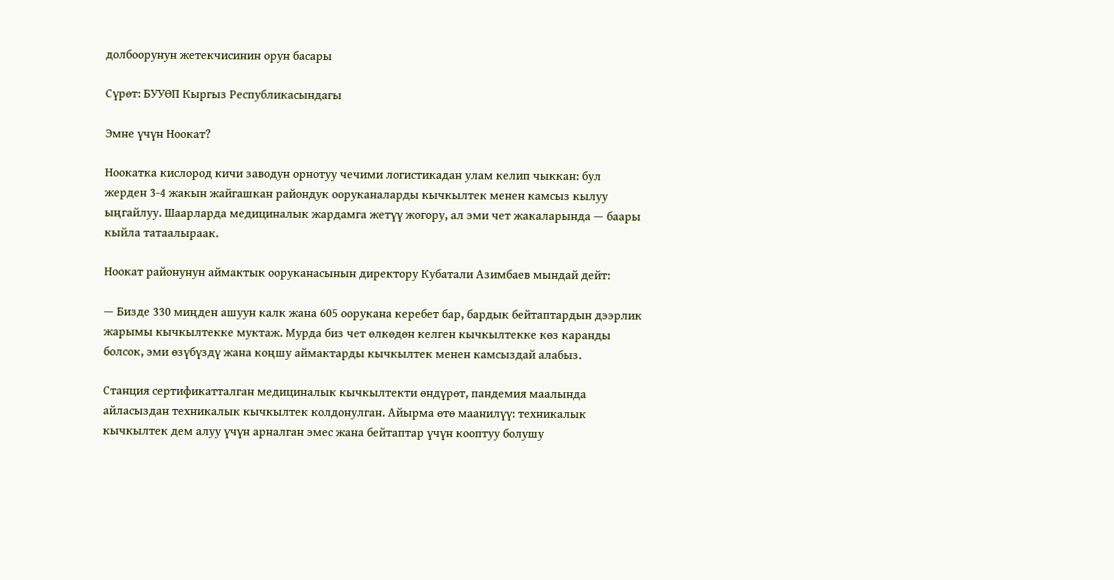долбоорунун жетекчисинин орун басары

Сүрөт: БУУӨП Кыргыз Республикасындагы

Эмне үчүн Ноокат?

Ноокатка кислород кичи заводун орнотуу чечими логистикадан улам келип чыккан: бул жерден 3-4 жакын жайгашкан райондук ооруканаларды кычкылтек менен камсыз кылуу ыңгайлуу. Шаарларда медициналык жардамга жетүү жогору, ал эми чет жакаларында — баары кыйла татаалыраак.

Ноокат районунун аймактык ооруканасынын директору Кубатали Азимбаев мындай дейт:

— Бизде 330 миңден ашуун калк жана 605 оорукана керебет бар, бардык бейтаптардын дээрлик жарымы кычкылтекке муктаж. Мурда биз чет өлкөдөн келген кычкылтекке көз каранды болсок, эми өзүбүздү жана коңшу аймактарды кычкылтек менен камсыздай алабыз.

Станция сертификатталган медициналык кычкылтекти өндүрөт, пандемия маалында айласыздан техникалык кычкылтек колдонулган. Айырма өтө маанилүү: техникалык кычкылтек дем алуу үчүн арналган эмес жана бейтаптар үчүн кооптуу болушу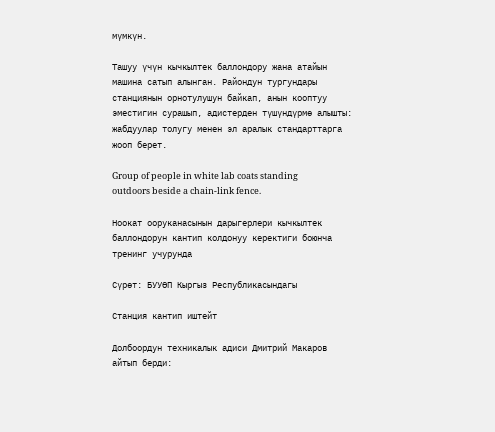мүмкүн.

Ташуу үчүн кычкылтек баллондору жана атайын машина сатып алынган. Райондун тургундары станциянын орнотулушун байкап, анын кооптуу эместигин сурашып, адистерден түшүндүрмө алышты: жабдуулар толугу менен эл аралык стандарттарга жооп берет.

Group of people in white lab coats standing outdoors beside a chain-link fence.

Ноокат ооруканасынын дарыгерлери кычкылтек баллондорун кантип колдонуу керектиги боюнча тренинг учурунда

Сүрөт: БУУӨП Кыргыз Республикасындагы

Станция кантип иштейт

Долбоордун техникалык адиси Дмитрий Макаров айтып берди: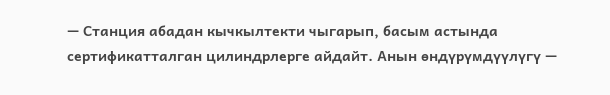— Станция абадан кычкылтекти чыгарып, басым астында сертификатталган цилиндрлерге айдайт. Анын өндүрүмдүүлүгү —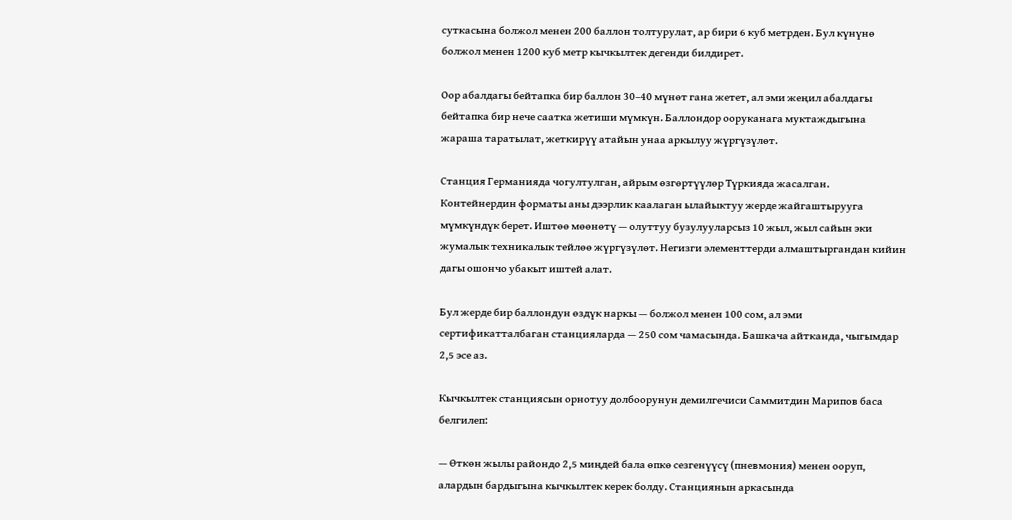суткасына болжол менен 200 баллон толтурулат, ар бири 6 куб метрден. Бул күнүнө болжол менен 1200 куб метр кычкылтек дегенди билдирет.

Оор абалдагы бейтапка бир баллон 30–40 мүнөт гана жетет, ал эми жеңил абалдагы бейтапка бир нече саатка жетиши мүмкүн. Баллондор ооруканага муктаждыгына жараша таратылат, жеткирүү атайын унаа аркылуу жүргүзүлөт.

Станция Германияда чогултулган, айрым өзгөртүүлөр Түркияда жасалган. Контейнердин форматы аны дээрлик каалаган ылайыктуу жерде жайгаштырууга мүмкүндүк берет. Иштөө мөөнөтү — олуттуу бузулууларсыз 10 жыл, жыл сайын эки жумалык техникалык тейлөө жүргүзүлөт. Негизги элементтерди алмаштыргандан кийин дагы ошончо убакыт иштей алат.

Бул жерде бир баллондун өздүк наркы — болжол менен 100 сом, ал эми сертификатталбаган станцияларда — 250 сом чамасында. Башкача айтканда, чыгымдар 2,5 эсе аз.

Кычкылтек станциясын орнотуу долбоорунун демилгечиси Саммитдин Марипов баса белгилеп:

— Өткөн жылы райондо 2,5 миңдей бала өпкө сезгенүүсү (пневмония) менен ооруп, алардын бардыгына кычкылтек керек болду. Станциянын аркасында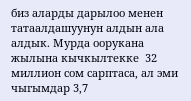биз аларды дарылоо менен татаалдашуунун алдын ала алдык. Мурда оорукана жылына кычкылтекке  32 миллион сом сарптаса, ал эми чыгымдар 3,7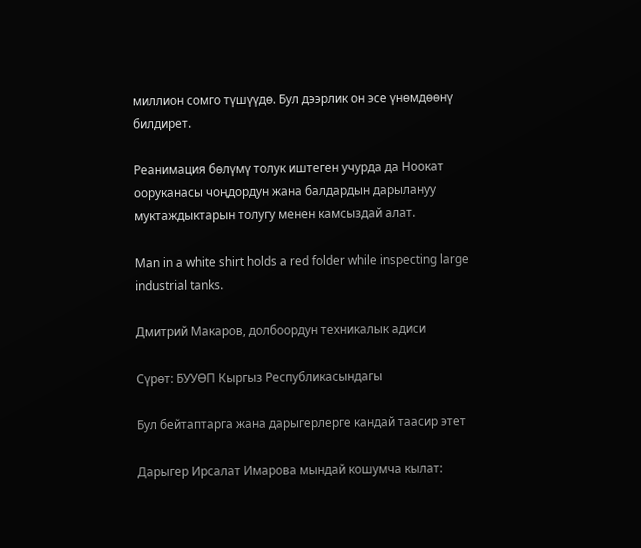миллион сомго түшүүдө. Бул дээрлик он эсе үнөмдөөнү билдирет.

Реанимация бөлүмү толук иштеген учурда да Ноокат ооруканасы чоңдордун жана балдардын дарылануу муктаждыктарын толугу менен камсыздай алат.

Man in a white shirt holds a red folder while inspecting large industrial tanks.

Дмитрий Макаров, долбоордун техникалык адиси

Сүрөт: БУУӨП Кыргыз Республикасындагы

Бул бейтаптарга жана дарыгерлерге кандай таасир этет

Дарыгер Ирсалат Имарова мындай кошумча кылат: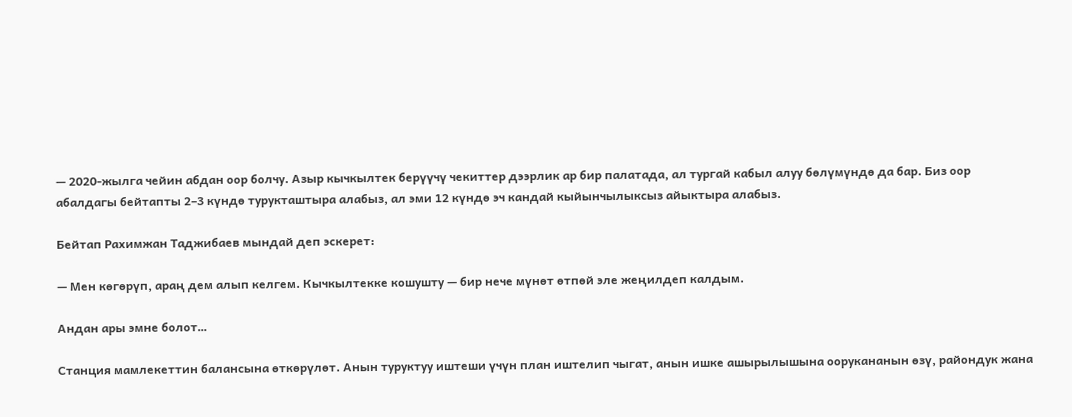— 2020-жылга чейин абдан оор болчу. Азыр кычкылтек берүүчү чекиттер дээрлик ар бир палатада, ал тургай кабыл алуу бөлүмүндө да бар. Биз оор абалдагы бейтапты 2–3 күндө турукташтыра алабыз, ал эми 12 күндө эч кандай кыйынчылыксыз айыктыра алабыз.

Бейтап Рахимжан Таджибаев мындай деп эскерет:

— Мен көгөрүп, араң дем алып келгем. Кычкылтекке кошушту — бир нече мүнөт өтпөй эле жеңилдеп калдым.

Андан ары эмне болот…

Станция мамлекеттин балансына өткөрүлөт. Анын туруктуу иштеши үчүн план иштелип чыгат, анын ишке ашырылышына оорукананын өзү, райондук жана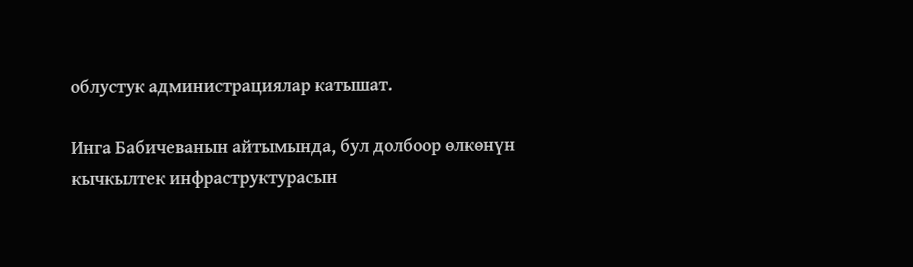облустук администрациялар катышат.

Инга Бабичеванын айтымында, бул долбоор өлкөнүн кычкылтек инфраструктурасын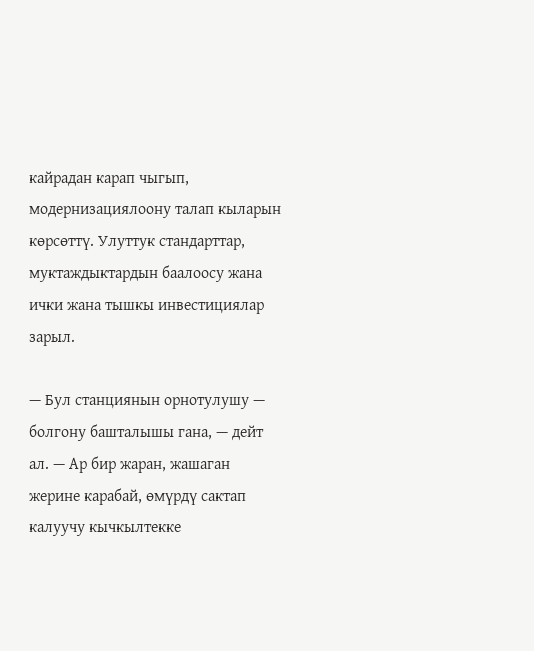кайрадан карап чыгып, модернизациялоону талап кыларын көрсөттү. Улуттук стандарттар, муктаждыктардын баалоосу жана ички жана тышкы инвестициялар зарыл.

— Бул станциянын орнотулушу — болгону башталышы гана, — дейт ал. — Ар бир жаран, жашаган жерине карабай, өмүрдү сактап калуучу кычкылтекке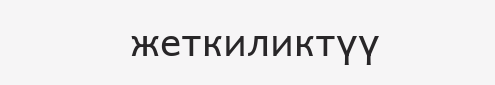жеткиликтүү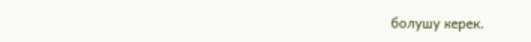болушу керек.